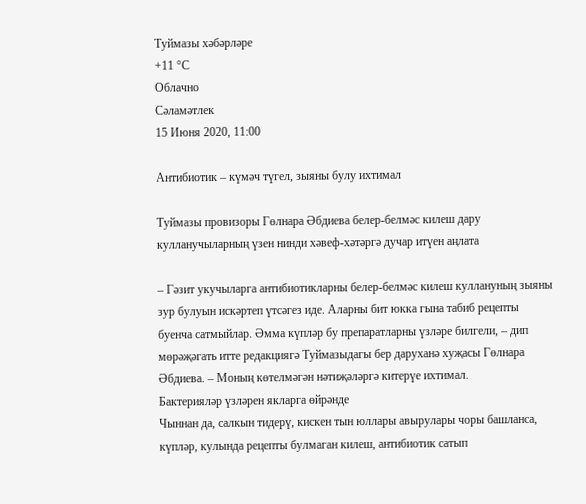Туймазы хәбәрләре
+11 °С
Облачно
Сәламәтлек
15 Июня 2020, 11:00

Антибиотик – күмәч түгел, зыяны булу ихтимал

Туймазы провизоры Гөлнара Әбдиева белер-белмәс килеш дару кулланучыларның үзен нинди хәвеф-хәтәргә дучар итүен аңлата

– Гәзит укучыларга антибиотикларны белер-белмәс килеш куллануның зыяны зур булуын искәртеп үтсәгез иде. Аларны бит юкка гына табиб рецепты буенча сатмыйлар. Әмма күпләр бу препаратларны үзләре билгели, – дип мөрәҗәгать итте редакциягә Туймазыдагы бер даруханә хуҗасы Гөлнара Әбдиева. – Моның көтелмәгән нәтиҗәләргә китерүе ихтимал.
Бактерияләр үзләрен якларга өйрәнде
Чыннан да, салкын тидерү, кискен тын юллары авырулары чоры башланса, күпләр, кулында рецепты булмаган килеш, антибиотик сатып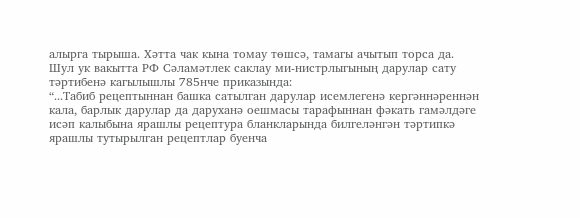алырга тырыша. Хәтта чак кына томау төшсә, тамагы ачытып торса да.
Шул ук вакытта РФ Сәламәтлек саклау ми-нистрлыгының дарулар сату тәртибенә кагылышлы 785нче приказында:
“...Табиб рецептыннан башка сатылган дарулар исемлегенә кергәннәреннән кала, барлык дарулар да даруханә оешмасы тарафыннан фәкать гамәлдәге исәп калыбына ярашлы рецептура бланкларында билгеләнгән тәртипкә ярашлы тутырылган рецептлар буенча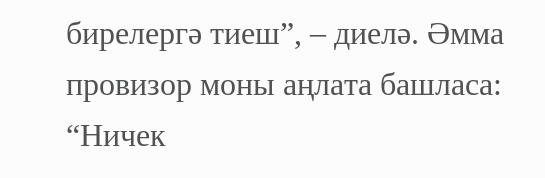бирелергә тиеш”, – диелә. Әмма провизор моны аңлата башласа: “Ничек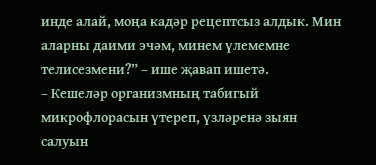инде алай, моңа кадәр рецептсыз алдык. Мин аларны даими эчәм, минем үлемемне телисезмени?” – ише җавап ишетә.
– Кешеләр организмның табигый микрофлорасын үтереп, үзләренә зыян салуын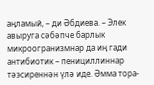аңламый, – ди Әбдиева. – Элек авыруга сәбәпче барлык микроогранизмнар да иң гади антибиотик – пенициллиннар тәэсиреннән үлә иде. Әмма тора-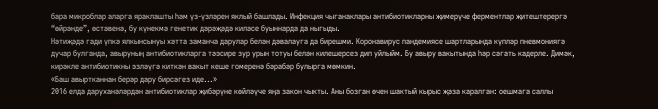бара микроблар аларга яраклашты һәм үз-үзләрен яклый башлады. Инфекция чыганаклары антибиотикларны җимерүче ферментлар җитештерергә “өйрәнде”, өстәвенә, бу күнекмә генетик дәрәҗәдә киләсе буыннарда да ныгыды.
Нәтиҗәдә гади үпкә ялкынсынуы хәтта заманча дарулар белән дәвалауга да бирешми. Коронавирус пандемиясе шартларында күпләр пневмониягә дучар булганда, авыруның антибиотикларга тәэсире зур урын тотуы белән килешерсез дип уйлыйм. Бу авыру вакытында һәр сәгать кадерле. Димәк, кирәкле антибиотикны эзләүгә киткән вакыт кеше гомеренә бәрабәр булырга мөмкин.
«Баш авыртканнан берәр дару бирсәгез иде...»
2016 елда даруханәләрдән антибиотиклар җибәрүне көйләүче яңа закон чыкты. Аны бозган өчен шактый кырыс җәза каралган: оешмага саллы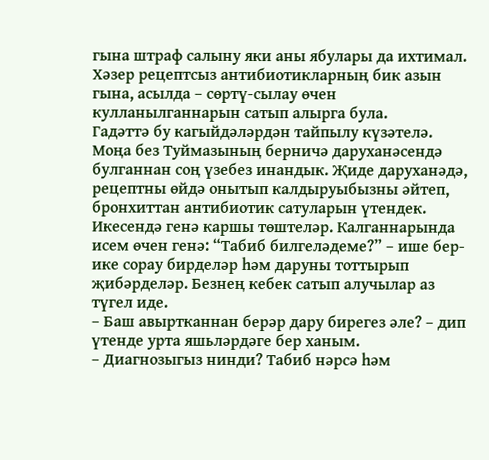гына штраф салыну яки аны ябулары да ихтимал. Хәзер рецептсыз антибиотикларның бик азын гына, асылда – сөртү-сылау өчен кулланылганнарын сатып алырга була.
Гадәттә бу кагыйдәләрдән тайпылу күзәтелә. Моңа без Туймазының берничә даруханәсендә булганнан соң үзебез инандык. Җиде даруханәдә, рецептны өйдә онытып калдыруыбызны әйтеп, бронхиттан антибиотик сатуларын үтендек. Икесендә генә каршы төштеләр. Калганнарында исем өчен генә: “Табиб билгеләдеме?” – ише бер-ике сорау бирделәр һәм даруны тоттырып җибәрделәр. Безнең кебек сатып алучылар аз түгел иде.
– Баш авыртканнан берәр дару бирегез әле? – дип үтенде урта яшьләрдәге бер ханым.
– Диагнозыгыз нинди? Табиб нәрсә һәм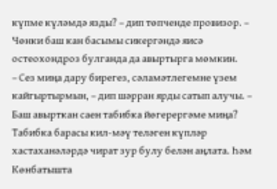күпме күләмдә язды? – дип төпченде провизор. – Чөнки баш кан басымы сикергәндә яисә остеохондроз булганда да авыртырга мөмкин.
– Сез миңа дару бирегез, сәламәтлегемне үзем кайгыртырмын, – дип шәрран ярды сатып алучы. – Баш авырткан саен табибка йөгерергәме миңа?
Табибка барасы кил-мәү теләген күпләр хастаханәләрдә чират зур булу белән аңлата. Һәм Көнбатышта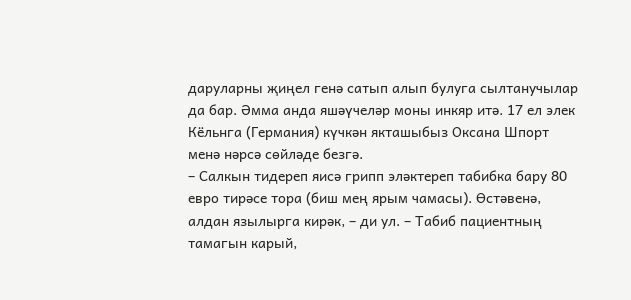даруларны җиңел генә сатып алып булуга сылтанучылар да бар. Әмма анда яшәүчеләр моны инкяр итә. 17 ел элек Кёльнга (Германия) күчкән якташыбыз Оксана Шпорт менә нәрсә сөйләде безгә.
– Салкын тидереп яисә грипп эләктереп табибка бару 80 евро тирәсе тора (биш мең ярым чамасы). Өстәвенә, алдан язылырга кирәк, – ди ул. – Табиб пациентның тамагын карый,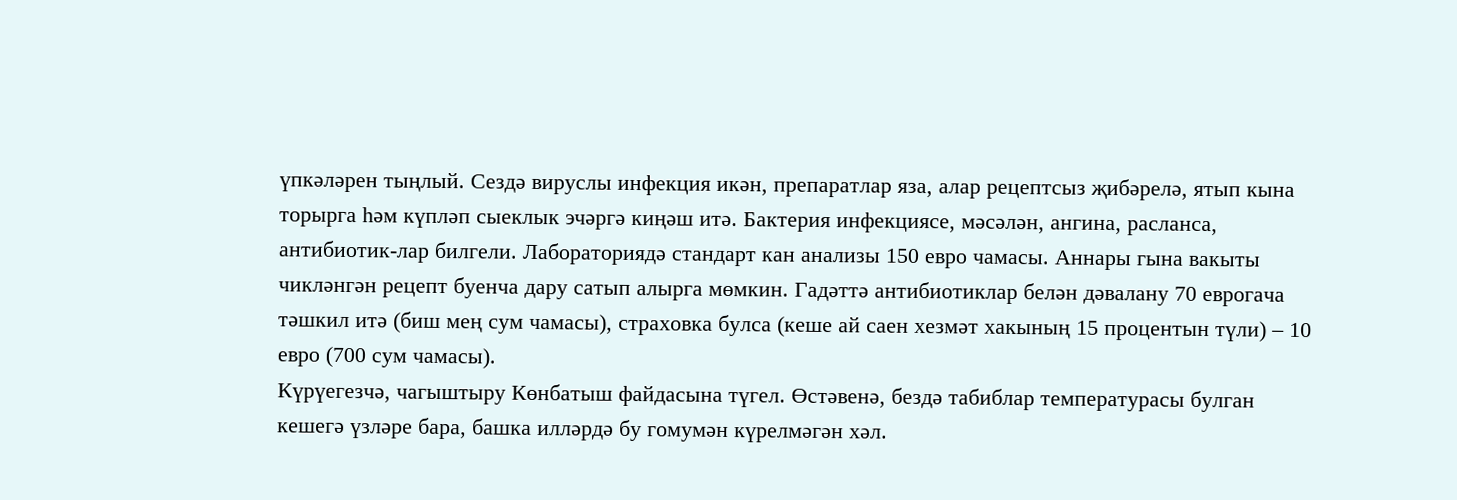үпкәләрен тыңлый. Сездә вируслы инфекция икән, препаратлар яза, алар рецептсыз җибәрелә, ятып кына торырга һәм күпләп сыеклык эчәргә киңәш итә. Бактерия инфекциясе, мәсәлән, ангина, расланса, антибиотик-лар билгели. Лабораториядә стандарт кан анализы 150 евро чамасы. Аннары гына вакыты чикләнгән рецепт буенча дару сатып алырга мөмкин. Гадәттә антибиотиклар белән дәвалану 70 еврогача тәшкил итә (биш мең сум чамасы), страховка булса (кеше ай саен хезмәт хакының 15 процентын түли) – 10 евро (700 сум чамасы).
Күрүегезчә, чагыштыру Көнбатыш файдасына түгел. Өстәвенә, бездә табиблар температурасы булган кешегә үзләре бара, башка илләрдә бу гомумән күрелмәгән хәл.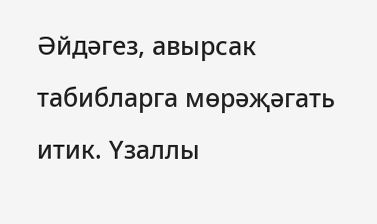Әйдәгез, авырсак табибларга мөрәҗәгать итик. Үзаллы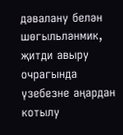дәвалану белән шөгыльләнмик, җитди авыру очрагында үзебезне аңардан котылу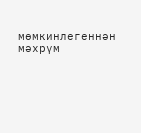мөмкинлегеннән мәхрүм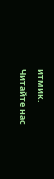итмик.
Читайте нас